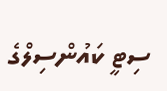ސިޓީ ކައުންސިލްގެ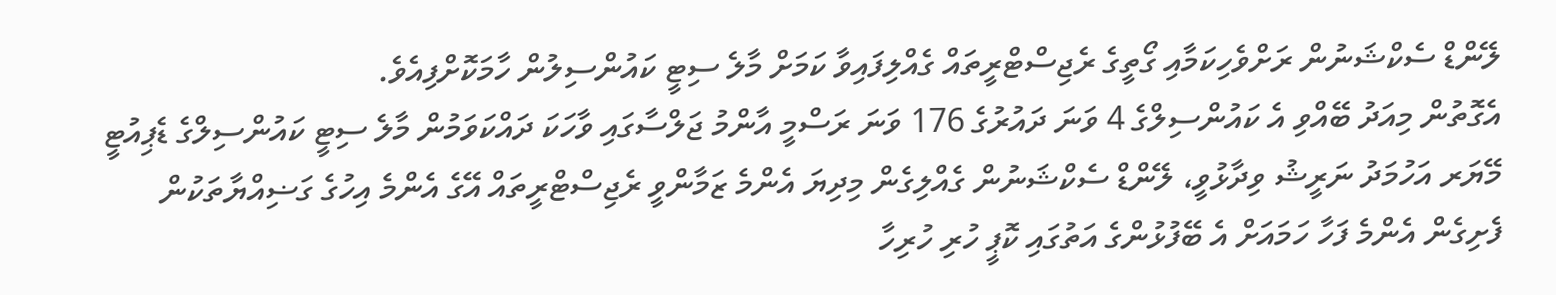ލޭންޑް ސެކްޝަނުން ރަށްވެހިކަމާއި ގޯތީގެ ރެޖިސްޓްރީތައް ގެއްލިފައިވާ ކަމަށް މާލެ ސިޓީ ކައުންސިލުން ހާމަކޮށްފިއެވެ.
އެގޮތުން މިއަދު ބޭއްވި އެ ކައުންސިލްގެ 4 ވަނަ ދައުރުގެ 176 ވަނަ ރަސްމީ އާންމު ޖަލްސާގައި ވާހަކަ ދައްކަވަމުން މާލެ ސިޓީ ކައުންސިލްގެ ޑެޕިއުޓީ މޭޔަރ އަހުމަދު ނަރީޝު ވިދާޅުވީ، ލޭންޑް ސެކްޝަނުން ގެއްލިގެން މިދިޔަ އެންމެ ޒަމާންވީ ރެޖިސްޓްރީތައް އޭގެ އެންމެ އިހުގެ ގަޟިއްޔާތަކުން ފެށިގެން އެންމެ ފަހާ ހަމައަށް އެ ބޭފުޅުންގެ އަތުގައި ކޮޕީ ހުރި ހުރިހާ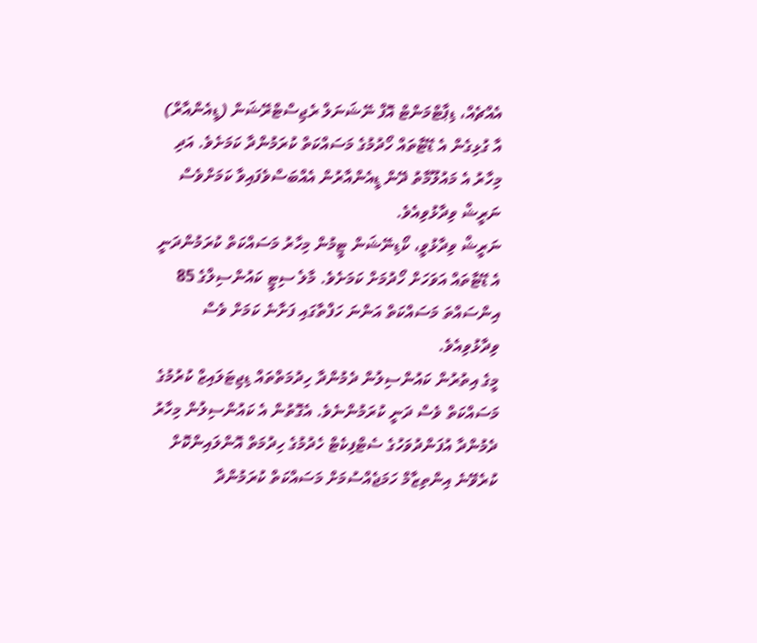އެއްޗެއް، ޑިޕާޓްމަންޓް އޮފް ނޭޝަނަލް ރެޖިސްޓްރޭޝަން (ޑީއެންއާރް) އާ ގުޅިގެން އެ ޑޭޓާތައް ހޯދުމުގެ މަސައްކަތް ކުރަމުންދާ ކަމަށެވެ. އަދި މިހާރު އެ މައުލޫމާތު ދޭން ޑީއެންއާރުން އެއްބަސްވެފައިވާ ކަމަށްވެސް ނަރީޝް ވިދާޅުވިއެވެ.
ނަރީޝް ވިދާޅުވީ، ކޯޑިނޭޝަން ޓީމުން މިހާރު މަސައްކަތް ކުރަމުންދަނީ އެ ޑޭޓާތައް އަވަހަށް ހޯދުމަށް ކަމަށެވެ. މާލެ ސިޓީ ކައުންސިލްގެ 85 އިންސައްތަ މަސައްކަތް އަންނަ ހަފްތާގައި ފަށާނެ ކަމަށް ވެސް ވިދާޅުވިއެވެ.
މީގެ އިތުރުން ކައުންސިލުން ދެމުންދާ ހިދުމަތްތައް ޑިޖިޓަލައިޒް ކުރުމުގެ މަސައްކަތް ވެސް ދަނީ ކުރަމުންނެވެ. އެގޮތުން އެ ކައުންސިލުން މިހާރު ދެމުންދާ އުފަންދުވަހުގެ ސެޓްފިކެޓް ހެދުމުގެ ހިދުމަތް އޮންލައިންކޮށް ކުރެވޭނެ އިންތިޒާމް ހަމަޖެއްސުމަށް މަސައްކަތް ކުރަމުންދާ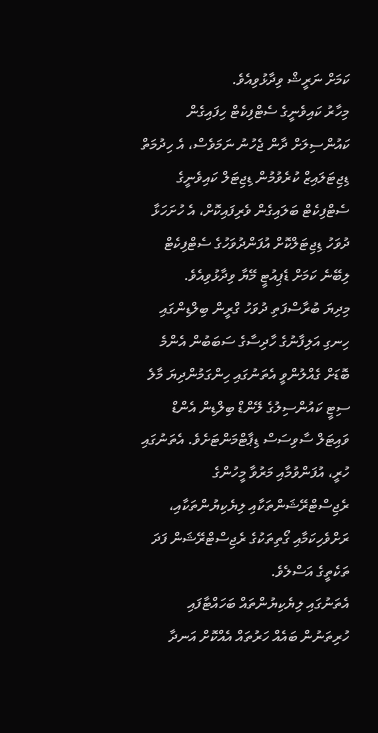ކަމަށް ނަރީޝް ވިދާޅުވިއެވެ.
މިހާރު ކައިވެނީގެ ސެޓްފިކެޓް ހިފައިގެން ކައުންސިލަށް ދާން ޖެހުނު ނަމަވެސް، އެ ހިދުމަތް ޑިޖިޓަލައިޒް ކުރެވުމުން ޑިޖިޓަލް ކައިވެނީގެ ސެޓްފިކެޓް ބަލައިގެން ވެރިފައިކޮށް، އެ ހުށަހަޅާ ދުވަހު ޑިޖިޓަލްކޮށް އުފަންދުވަހުގެ ސެޓްފިކެޓް ލިބޭނެ ކަމަށް ޑެޕިއުޓީ މޭޔާ ވިދާޅުވިއެވެ.
މިދިޔަ ބުރާސްފަތި ދުވަހު ގްރީން ބިލްޑިންގައި ހިނގި އަލިފާނުގެ ހާދިސާގެ ސަބަބުން އެންމެ ބޮޑަށް ގެއްލުންވީ އެތަނުގައި ހިންގަމުންދިޔަ މާލެ ސިޓީ ކައުންސިލުގެ ލޭންޑް ބިލްޑިން އެންޑް ވައިޓަލް ސާވިސަސް ޑިޕާޓްމަންޓަށެވެ. އެތަނުގައި ހުރީ، އުފަންވުމާއި މަރުވާ މީހުންގެ ރެޖިސްޓްރޭޝަންތަކާއި ލިޔެކިޔުންތަކާއި، ރަށްވެހިކަމާއި ގޯތިތަކުގެ ރެޖިސްޓްރޭޝަން ފަދަ ތަކެތީގެ އަސްލެވެ.
އެތަނުގައި ލިޔެކިޔުންތައް ބަހައްޓާފައި ހުރިތަނުން ބައެއް ހަރުތައް އެއްކޮށް އަނދާ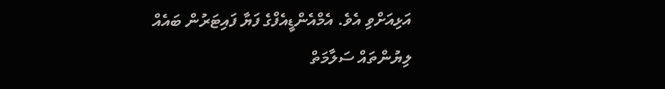އަޅިއަށްވި އެވެ. އެމްއެންޑީއެފްގެ ފަޔާ ފައިޓަރުން ބައެއް ލިޔުންތައް ސަލާމަތް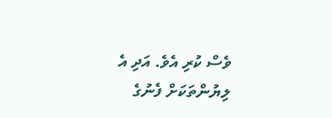ވެސް ކުރި އެވެ. އަދި އެ ލިޔުންތަކަށް ފެނުގެ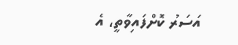އަސަރު ކޮށްފައިވާތީ، އެ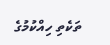ތަކެތި ހިއްކުމުގެ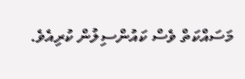މަސައްކަތް ވެސް ކައުންސިލުން ކުރިއެވެ.